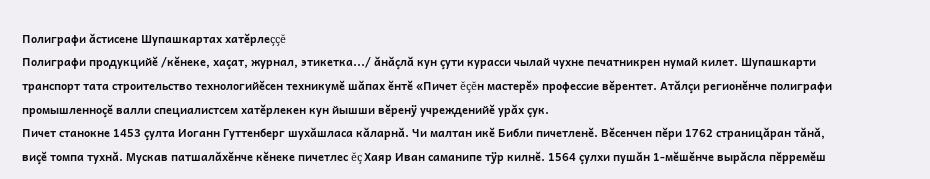Полиграфи ăстисене Шупашкартах хатĕрлеççĕ
Полиграфи продукцийĕ /кĕнеке, хаçат, журнал, этикетка.../ ăнăçлă кун çути курасси чылай чухне печатникрен нумай килет. Шупашкарти транспорт тата строительство технологийĕсен техникумĕ шăпах ĕнтĕ «Пичет ĕçĕн мастерĕ» профессие вĕрентет. Атăлçи регионĕнче полиграфи промышленноçĕ валли специалистсем хатĕрлекен кун йышши вĕренÿ учрежденийĕ урăх çук.
Пичет станокне 1453 çулта Иоганн Гуттенберг шухăшласа кăларнă. Чи малтан икĕ Библи пичетленĕ. Вĕсенчен пĕри 1762 страницăран тăнă, виçĕ томпа тухнă. Мускав патшалăхĕнче кĕнеке пичетлес ĕç Хаяр Иван саманипе тÿр килнĕ. 1564 çулхи пушăн 1-мĕшĕнче вырăсла пĕрремĕш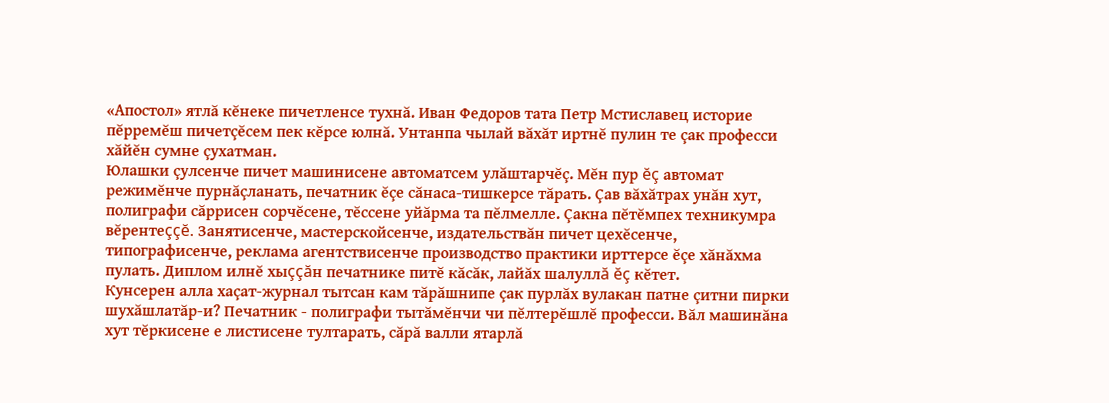«Апостол» ятлă кĕнеке пичетленсе тухнă. Иван Федоров тата Петр Мстиславец историе пĕрремĕш пичетçĕсем пек кĕрсе юлнă. Унтанпа чылай вăхăт иртнĕ пулин те çак професси хăйĕн сумне çухатман.
Юлашки çулсенче пичет машинисене автоматсем улăштарчĕç. Мĕн пур ĕç автомат режимĕнче пурнăçланать, печатник ĕçе сăнаса-тишкерсе тăрать. Çав вăхăтрах унăн хут, полиграфи сăррисен сорчĕсене, тĕссене уйăрма та пĕлмелле. Çакна пĕтĕмпех техникумра вĕрентеççĕ. Занятисенче, мастерскойсенче, издательствăн пичет цехĕсенче, типографисенче, реклама агентствисенче производство практики ирттерсе ĕçе хăнăхма пулать. Диплом илнĕ хыççăн печатнике питĕ кăсăк, лайăх шалуллă ĕç кĕтет.
Кунсерен алла хаçат-журнал тытсан кам тăрăшнипе çак пурлăх вулакан патне çитни пирки шухăшлатăр-и? Печатник - полиграфи тытăмĕнчи чи пĕлтерĕшлĕ професси. Вăл машинăна хут тĕркисене е листисене тултарать, сăрă валли ятарлă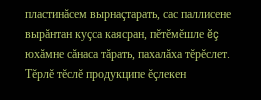пластинăсем вырнаçтарать, сас паллисене вырăнтан куçса каясран, пĕтĕмĕшле ĕç юхăмне сăнаса тăрать, пахалăха тĕрĕслет. Тĕрлĕ тĕслĕ продукципе ĕçлекен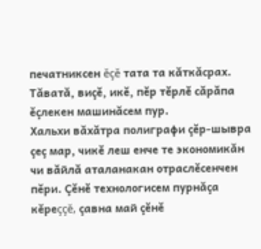печатниксен ĕçĕ тата та кăткăсрах. Тăватă, виçĕ, икĕ, пĕр тĕрлĕ сăрăпа ĕçлекен машинăсем пур.
Хальхи вăхăтра полиграфи çĕр-шывра çеç мар, чикĕ леш енче те экономикăн чи вăйлă аталанакан отраслĕсенчен пĕри. Çĕнĕ технологисем пурнăçа кĕреççĕ, çавна май çĕнĕ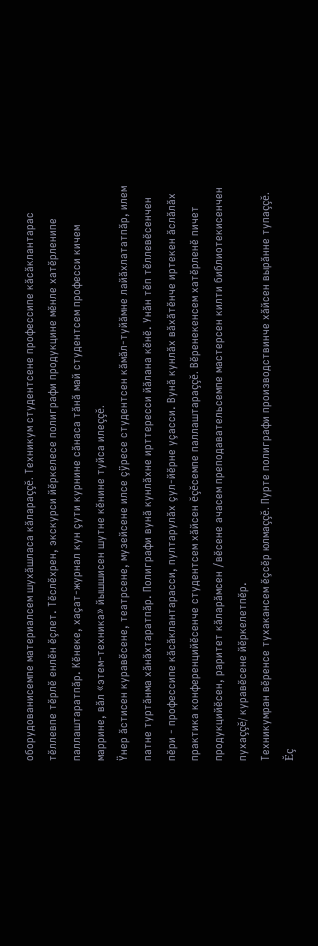оборудованисемпе материалсем шухăшласа кăлараççĕ. Техникум студентсене профессипе кăсăклантарас тĕллевпе тĕрлĕ енлĕн ĕçлет. Тĕслĕхрен, экскурси йĕркелесе полиграфи продукцине мĕнле хатĕрленипе паллаштаратпăр. Кĕнеке, хаçат-журнал кун çути курнине сăнаса тăнă май студентсем професси кичем маррине, вăл «этем-техника» йышшисен шутне кĕнине туйса илеççĕ.
Ÿнер ăстисен куравĕсене, театрсене, музейсене илсе çÿресе студентсен кăмăл-туйăмне лайăхлататпăр, илем патне туртăнма хăнăхтаратпăр. Полиграфи вунă кунлăхне ирттересси йăлана кĕнĕ. Унăн тĕп тĕллевĕсенчен пĕри - профессипе кăсăклантарасси, пултарулăх çул-йĕрне уçасси. Вунă кунлăх вăхăтĕнче иртекен ăслăлăх практика конференцийĕсенче студентсем хăйсен ĕçĕсемпе паллаштараççĕ. Вĕренекенсем хатĕрленĕ пичет продукцийĕсен, раритет кăларăмсен /вĕсене ачасем преподавательсемпе мастерсен килти библиотекисенчен пухаççĕ/ куравĕсене йĕркелетпĕр.
Техникумран вĕренсе тухакансем ĕçсĕр юлмаççĕ. Пурте полиграфи производствинче хăйсен вырăнне тупаççĕ. Ĕç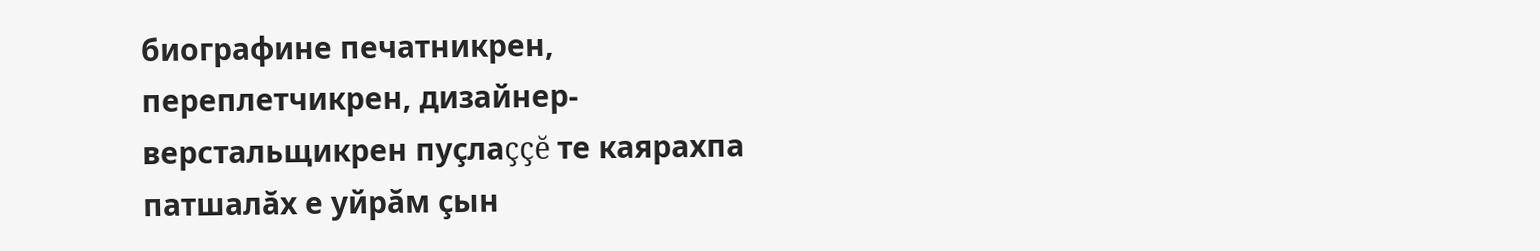биографине печатникрен, переплетчикрен, дизайнер-верстальщикрен пуçлаççĕ те каярахпа патшалăх е уйрăм çын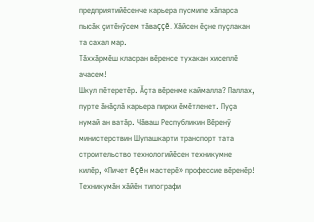предприятийĕсенче карьера пусмипе хăпарса пысăк çитĕнÿсем тăваççĕ. Хăйсен ĕçне пуçлакан та сахал мар.
Тăххăрмĕш класран вĕренсе тухакан хисеплĕ ачасем!
Шкул пĕтеретĕр. Ăçта вĕренме каймалла? Паллах, пурте ăнăçлă карьера пирки ĕмĕтленет. Пуçа нумай ан ватăр. Чăваш Республикин Вĕренÿ министерствин Шупашкарти транспорт тата строительство технологийĕсен техникумне килĕр, «Пичет ĕçĕн мастерĕ» профессие вĕренĕр!
Техникумăн хăйĕн типографи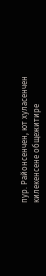пур. Районсенчен, ют хуласенчен килекенсене общежитире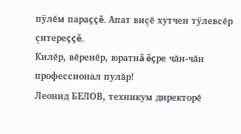пÿлĕм параççĕ. Апат виçĕ хутчен тÿлевсĕр çитереççĕ.
Килĕр, вĕренĕр, юратнă ĕçре чăн-чăн профессионал пулăр!
Леонид БЕЛОВ, техникум директорĕ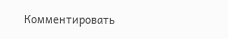Комментировать